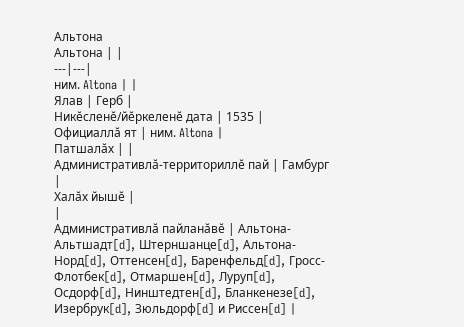Альтона
Альтона | |
---|---|
ним. Altona | |
Ялав | Герб |
Никӗсленӗ/йӗркеленӗ дата | 1535 |
Официаллӑ ят | ним. Altona |
Патшалӑх | |
Административлӑ-территориллӗ пай | Гамбург |
Халӑх йышӗ |
|
Административлӑ пайланӑвӗ | Альтона-Альтшадт[d], Штерншанце[d], Альтона-Норд[d], Оттенсен[d], Баренфельд[d], Гросс-Флотбек[d], Отмаршен[d], Луруп[d], Осдорф[d], Нинштедтен[d], Бланкенезе[d], Изербрук[d], Зюльдорф[d] и Риссен[d] |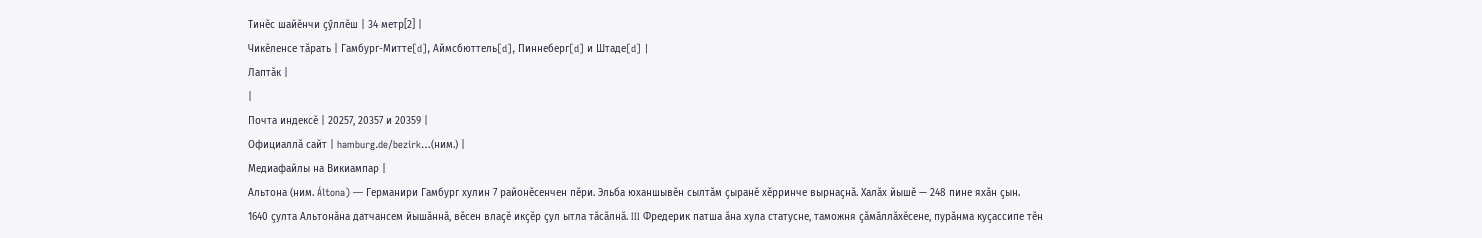Тинӗс шайӗнчи ҫӳллӗш | 34 метр[2] |
Чикӗленсе тӑрать | Гамбург-Митте[d], Аймсбюттель[d], Пиннеберг[d] и Штаде[d] |
Лаптӑк |
|
Почта индексӗ | 20257, 20357 и 20359 |
Официаллӑ сайт | hamburg.de/bezirk…(ним.) |
Медиафайлы на Викиампар |
Альтона (ним. Áltona) — Германири Гамбург хулин 7 районӗсенчен пӗри. Эльба юханшывӗн сылтӑм ҫыранӗ хӗрринче вырнаҫнӑ. Халӑх йышӗ — 248 пине яхӑн ҫын.
1640 ҫулта Альтонӑна датчансем йышӑннӑ, вӗсен влаҫӗ икҫӗр ҫул ытла тӑсӑлнӑ. III Фредерик патша ӑна хула статусне, таможня ҫӑмӑллӑхӗсене, пурӑнма куҫассипе тӗн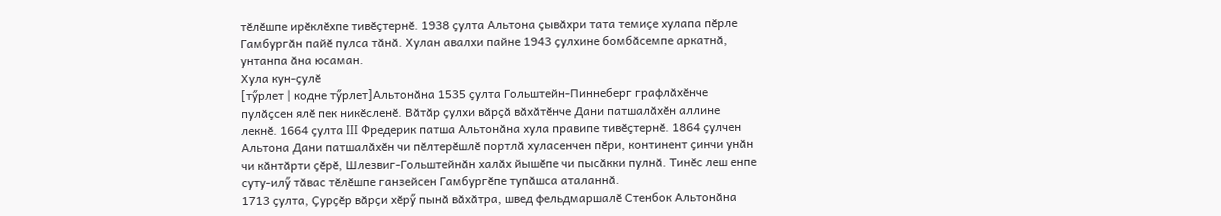тӗлӗшпе ирӗклӗхпе тивӗҫтернӗ. 1938 ҫулта Альтона ҫывӑхри тата темиҫе хулапа пӗрле Гамбургӑн пайӗ пулса тӑнӑ. Хулан авалхи пайне 1943 ҫулхине бомбӑсемпе аркатнӑ, унтанпа ӑна юсаман.
Хула кун-ҫулӗ
[тӳрлет | кодне тӳрлет]Альтонӑна 1535 ҫулта Гольштейн-Пиннеберг графлӑхӗнче пулӑҫсен ялӗ пек никӗсленӗ. Вӑтӑр ҫулхи вӑрҫӑ вӑхӑтӗнче Дани патшалӑхӗн аллине лекнӗ. 1664 ҫулта III Фредерик патша Альтонӑна хула правипе тивӗҫтернӗ. 1864 ҫулчен Альтона Дани патшалӑхӗн чи пӗлтерӗшлӗ портлӑ хуласенчен пӗри, континент ҫинчи унӑн чи кӑнтӑрти ҫӗрӗ, Шлезвиг-Гольштейнӑн халӑх йышӗпе чи пысӑкки пулнӑ. Тинӗс леш енпе суту-илӳ тӑвас тӗлӗшпе ганзейсен Гамбургӗпе тупӑшса аталаннӑ.
1713 ҫулта, Ҫурҫӗр вӑрҫи хӗрӳ пынӑ вӑхӑтра, швед фельдмаршалӗ Стенбок Альтонӑна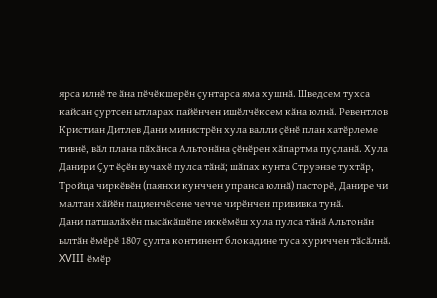ярса илнӗ те ӑна пӗчӗкшерӗн ҫунтарса яма хушнӑ. Шведсем тухса кайсан ҫуртсен ытларах пайӗнчен ишӗлчӗксем кӑна юлнӑ. Ревентлов Кристиан Дитлев Дани министрӗн хула валли ҫӗнӗ план хатӗрлеме тивнӗ, вӑл плана пӑхӑнса Альтонӑна ҫӗнӗрен хӑпартма пуҫланӑ. Хула Данири Ҫут ӗҫӗн вучахӗ пулса тӑнӑ; шӑпах кунта Струэнзе тухтӑр, Тройца чиркӗвӗн (паянхи кунччен упранса юлнӑ) пасторӗ, Данире чи малтан хӑйӗн пациенчӗсене чечче чирӗнчен прививка тунӑ.
Дани патшалӑхӗн пысӑкӑшӗпе иккӗмӗш хула пулса тӑнӑ Альтонӑн ылтӑн ӗмӗрӗ 1807 ҫулта континент блокадине туса хуриччен тӑсӑлнӑ. XVIII ӗмӗр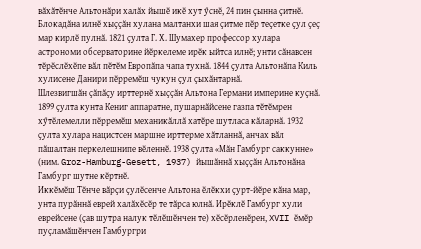вӑхӑтӗнче Альтонӑри халӑх йышӗ икӗ хут ӳснӗ, 24 пин ҫынна ҫитнӗ. Блокадӑна илнӗ хыҫҫӑн хулана малтанхи шая ҫитме пӗр теҫетке ҫул ҫеҫ мар кирлӗ пулнӑ. 1821 ҫулта Г. Х. Шумахер профессор хулара астрономи обсерваторине йӗркелеме ирӗк ыйтса илнӗ; унти сӑнавсен тӗрӗслӗхӗпе вӑл пӗтӗм Европӑпа чапа тухнӑ. 1844 ҫулта Альтонӑпа Киль хулисене Данири пӗрремӗш чукун ҫул ҫыхӑнтарнӑ.
Шлезвигшӑн ҫӑпӑҫу ирттернӗ хыҫҫӑн Альтона Германи империне куҫнӑ. 1899 ҫулта кунта Кениг аппаратне, пушарнӑйсене газпа тӗтӗмрен хӳтӗлемелли пӗрремӗш механикӑллӑ хатӗре шутласа кӑларнӑ. 1932 ҫулта хулара нацистсен маршне ирттерме хӑтланнӑ, анчах вӑл пӑшалтан перкелешнипе вӗленнӗ. 1938 ҫулта «Мӑн Гамбург саккунне» (ним. Groz-Hamburg-Gesett, 1937) йышӑннӑ хыҫҫӑн Альтонӑна Гамбург шутне кӗртнӗ.
Иккӗмӗш Тӗнче вӑрҫи ҫулӗсенче Альтона ӗлӗкхи ҫурт-йӗре кӑна мар, унта пурӑннӑ еврей халӑхӗсӗр те тӑрса юлнӑ. Ирӗклӗ Гамбург хули еврейсене (ҫав шутра налук тӗлӗшӗнчен те) хӗсӗрленӗрен, XVII ӗмӗр пуҫламӑшӗнчен Гамбургри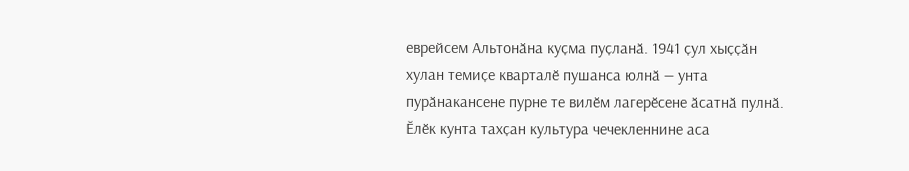еврейсем Альтонӑна куҫма пуҫланӑ. 1941 ҫул хыҫҫӑн хулан темиҫе кварталӗ пушанса юлнӑ — унта пурӑнакансене пурне те вилӗм лагерӗсене ӑсатнӑ пулнӑ. Ӗлӗк кунта тахҫан культура чечекленнине аса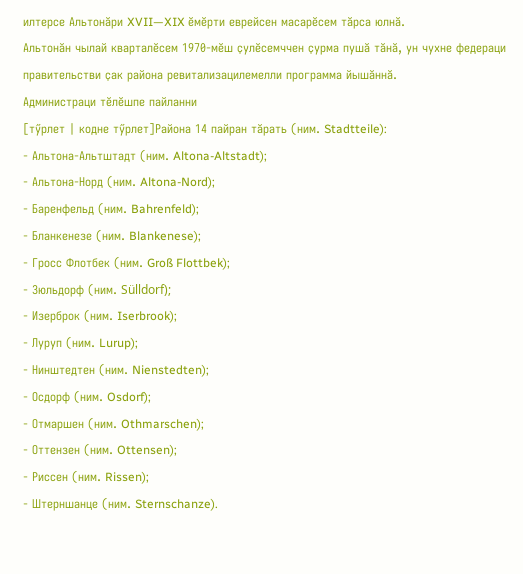илтерсе Альтонӑри XVII—XIX ӗмӗрти еврейсен масарӗсем тӑрса юлнӑ.
Альтонӑн чылай кварталӗсем 1970-мӗш ҫулӗсемччен ҫурма пушӑ тӑнӑ, ун чухне федераци правительстви ҫак района ревитализацилемелли программа йышӑннӑ.
Администраци тӗлӗшпе пайланни
[тӳрлет | кодне тӳрлет]Района 14 пайран тӑрать (ним. Stadtteile):
- Альтона-Альтштадт (ним. Altona-Altstadt);
- Альтона-Норд (ним. Altona-Nord);
- Баренфельд (ним. Bahrenfeld);
- Бланкенезе (ним. Blankenese);
- Гросс Флотбек (ним. Groß Flottbek);
- Зюльдорф (ним. Sülldorf);
- Изерброк (ним. Iserbrook);
- Луруп (ним. Lurup);
- Нинштедтен (ним. Nienstedten);
- Осдорф (ним. Osdorf);
- Отмаршен (ним. Othmarschen);
- Оттензен (ним. Ottensen);
- Риссен (ним. Rissen);
- Штерншанце (ним. Sternschanze).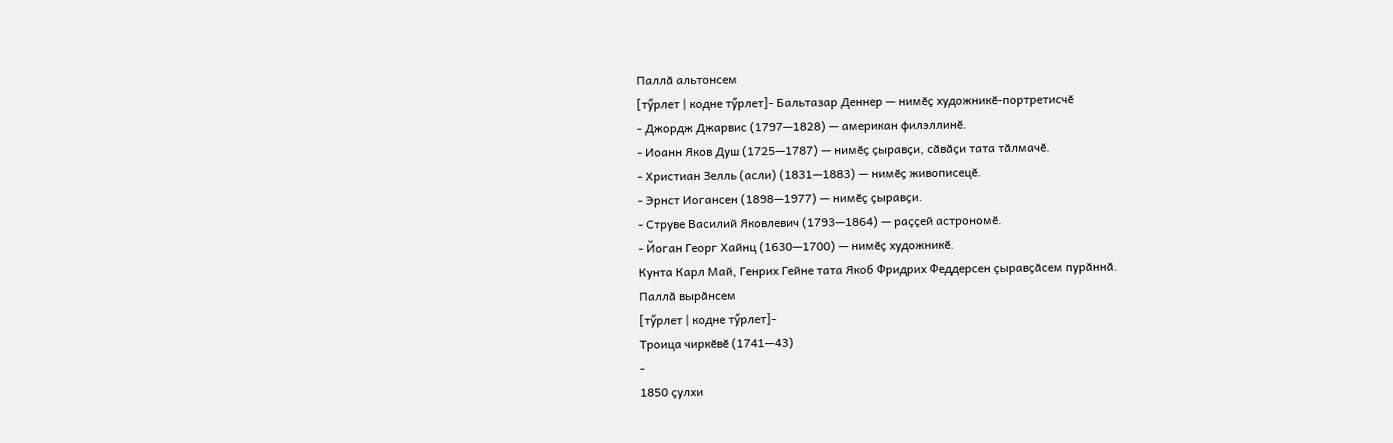Паллӑ альтонсем
[тӳрлет | кодне тӳрлет]- Бальтазар Деннер — нимӗҫ художникӗ-портретисчӗ
- Джордж Джарвис (1797—1828) — американ филэллинӗ.
- Иоанн Яков Душ (1725—1787) — нимӗҫ ҫыравҫи, сӑвӑҫи тата тӑлмачӗ.
- Христиан Зелль (асли) (1831—1883) — нимӗҫ живописецӗ.
- Эрнст Иогансен (1898—1977) — нимӗҫ ҫыравҫи.
- Струве Василий Яковлевич (1793—1864) — раҫҫей астрономӗ.
- Йоган Георг Хайнц (1630—1700) — нимӗҫ художникӗ.
Кунта Карл Май, Генрих Гейне тата Якоб Фридрих Феддерсен ҫыравҫӑсем пурӑннӑ.
Паллӑ вырӑнсем
[тӳрлет | кодне тӳрлет]-
Троица чиркӗвӗ (1741—43)
-
1850 ҫулхи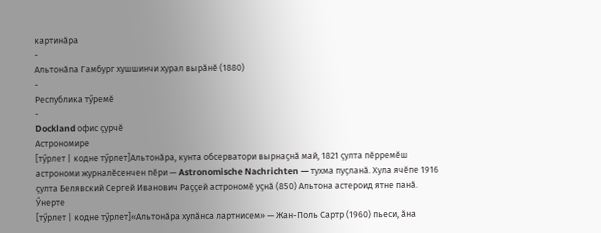картинӑра
-
Альтонӑпа Гамбург хушшинчи хурал вырӑнӗ (1880)
-
Республика тӳремӗ
-
Dockland офис ҫурчӗ
Астрономире
[тӳрлет | кодне тӳрлет]Альтонӑра, кунта обсерватори вырнаҫнӑ май, 1821 ҫулта пӗрремӗш астрономи журналӗсенчен пӗри — Astronomische Nachrichten — тухма пуҫланӑ. Хула ячӗпе 1916 ҫулта Белявский Сергей Иванович Раҫҫей астрономӗ уҫнӑ (850) Альтона астероид ятне панӑ.
Ӳнерте
[тӳрлет | кодне тӳрлет]«Альтонӑра хупӑнса лартнисем» — Жан-Поль Сартр (1960) пьеси, ӑна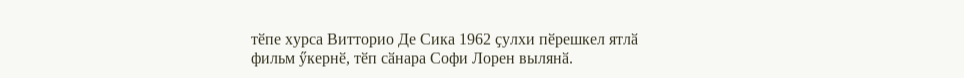тӗпе хурса Витторио Де Сика 1962 ҫулхи пӗрешкел ятлӑ фильм ӳкернӗ, тӗп сӑнара Софи Лорен вылянӑ.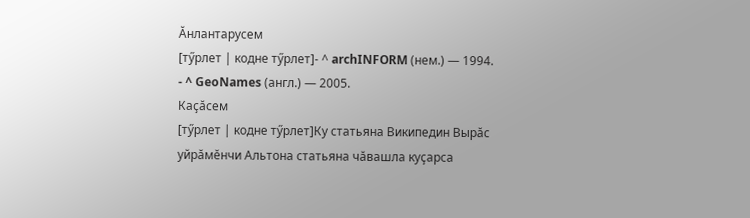Ӑнлантарусем
[тӳрлет | кодне тӳрлет]- ^ archINFORM (нем.) — 1994.
- ^ GeoNames (англ.) — 2005.
Каҫӑсем
[тӳрлет | кодне тӳрлет]Ку статьяна Википедин Вырӑс уйрӑмӗнчи Альтона статьяна чӑвашла куҫарса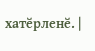хатӗрленӗ. |